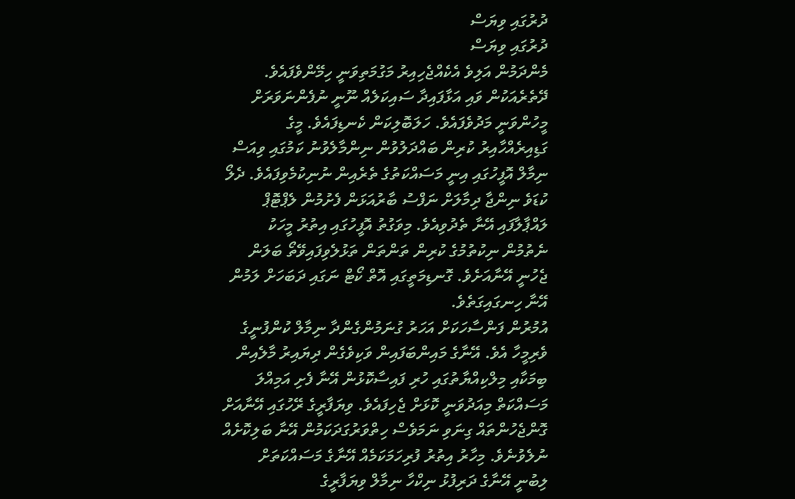ދުރުގައި ވިޔަސް
ދުރުގައި ވިޔަސް
މެންދަމުން އަލިވެ އެކެއްޖެހިއިރު މަގުމަތިވަނީ ހިމޭންވެފައެވެ. ދޭތެރެއަކުން ވައި އަޅާފައިދާ ސައިކަލެއް ނޫނީ ނުފެންނަވަރަށް މީހުންވަނީ މަދުވެފައެވެ. ހަލަބޮލިކަން ކެނޑިފައެވެ. މީގެ ގަޑިއިރެއްހާއިރު ކުރިން ބައްދަލުވުން ނިންމާލެވުނު ކަމުގައި ވިއަސް ނިމާލް އޮފީހުގައި އިނީ މަސައްކަތުގެ ތެރެއިން ނުނިކުމެވިފައެވެ. ދެލޯ ކުޑަވެ ނިންޖާ ދިމާލަށް ނަފްސު ބާރުއަޅަން ފެށުމުން ލެޕްޓޮޕް ލައްޕާލާފައި އޭނާ ތެދުވިއެވެ. މިވަގުތު އޮފީހުގައި އިތުރު މީހަކު ނެތުމުން ނިކުތުމުގެ ކުރިން ތަންތަން ތަޅުލެވިފައިވޭތޯ ބަލަން ޖެހުނީ އޭނާއަށެވެ. ގޮނޑިމަތީގައި އޮތް ކޯޓް ނަގައި ދަބަހަށް ލަމުން އޭނާ ހިނގައިގަތެވެ.
އުމުރުން ފަންސާހަކަށް އަހަރު ގުނަމުންގެންދާ ނިމާލް ކުންފުނީގެ ވެރިމީހާ އެވެ. އޭނާގެ މައިންބަފައިން ވަކިވެގެން ދިޔައިރު މާލެއިން ބިމަކާއި މިލްކިއްޔާތުގައި ހުރި ފައިސާކޮޅުން އޭނާ ފެށި އަމިއްލަ މަސައްކަތް މިއަދުވަނީ ކޮޅަށް ޖެހިފައެވެ. ވިޔަފާރީގެ ރޭހުގައި އޭނާއަށް ގޮންޖެހުންތައް ގިނަވި ނަމަވެސް ހިތްވަރުގަދަކަމުން އޭނާ ބަލިކޮށެއް ނުލެވުނެވެ. މިހާރު އިތުރު ފުރިހަމަކަމެއް އޭނާގެ މަސައްކަތަށް ލިބުނީ އޭނާގެ ދަރިފުޅު ނިކްހާ ނިމާލް ވިޔަފާރީގެ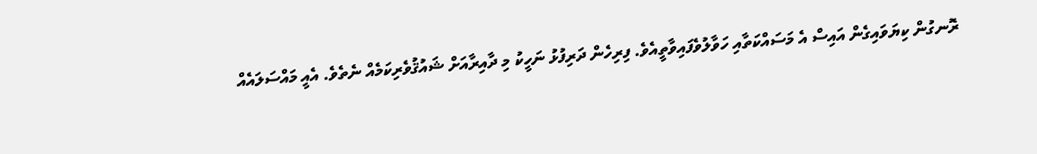ރޮނގުން ކިޔަވައިގެން އައިސް އެ މަސައްކަތާއި ހަވާލުވެފައިވާތީއެވެ. ފިރިހެން ދަރިފުޅު ނަހީކު މި ދާއިރާއަށް ޝައުޤުވެރިކަމެއް ނެތެވެ. އެއީ މައްސަލައެއް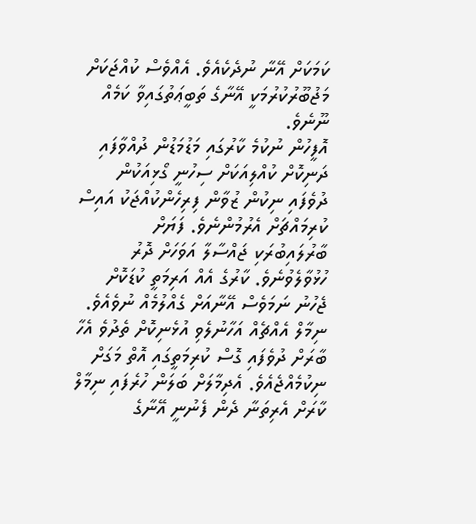ކަމަކަށް އޭނާ ނުދެކެއެވެ. އެއްވެސް ކުއްޖަކަށް މަޖުބޫރުކުރުމަކީ އޭނާގެ ތަބީޢަތުގައިވާ ކަމެއް ނޫނެވެ.
އޮފީހުން ނުކުމެ ކާރުގައި މަޑުމަޑުން ދުއްވާފައި ދަނިކޮށް ކުއްލިއަކަށް ސިހުނީ ގޯޅިއަކުން ދުވެފައި ނިކުން ޒުވާން ފިރިހެންކުއްޖަކު އައިސް ކުރިމައްޗަށް އެރުމުންނެވެ. ފަޔަށް ބާރުލައިބުރަކި ޖައްސާލާ އަވަހަށް ދޮރު ހުޅުވާލެވުނެވެ. ކާރުގެ އެއް އަރިމަތީ ކުޑަކޮށް ޖެހުނު ނަމަވެސް އޭނާއަށް ގެއްލުމެއް ނުވެއެވެ. ނިމާލް އެއްޗެއް އަހާނުލެވި އުޅެނިކޮށް ތެދުވެ އެހާ ބާރަށް ދުވެފައި ގޮސް ކުރިމަތީގައި އޮތް މަގަށް ނިކުމެއްޖެއެވެ. އެދިމާލަށް ބަލަން ހުރެފައި ނިމާލް ކާރަށް އެރިތަނާ ދެން ފެނުނީ އޭނާގެ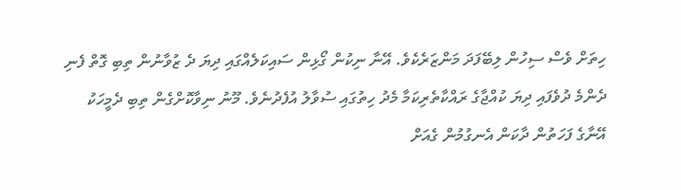ހިތަށް ވެސް ސިހުން ލިބޭފަދަ މަންޒަރެކެވެ. އޭނާ ނިކުން ގޯޅިން ސައިކަލެއްގައި ދިޔަ ދެ ޒުވާނުން ތިބި ގޮތް ފެނި ދެންމެ ދުވެފައި ދިޔަ ކުއްޖާގެ ރައްކާތެރިކަމާ މެދު ހިތުގައި ސުވާލު އުފެދުނެވެ. މޫނު ނިވާކޮށްގެން ތިބި ދެމީހަކު އޭނާގެ ފަހަތުން ދާކަން އެނގުމުން ގެއަށް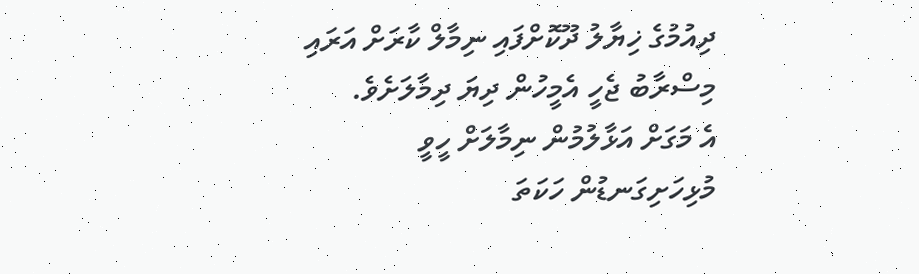ދިއުމުގެ ޚިޔާލު ދޫކޮށްފައި ނިމާލް ކާރަށް އަރައި މިސްރާބު ޖެހީ އެމީހުން ދިޔަ ދިމާލަށެވެ.
އެ މަގަށް އަޅާލުމުން ނިމާލަށް ހީވީ މުޅިހަށިގަނޑުން ހަކަތަ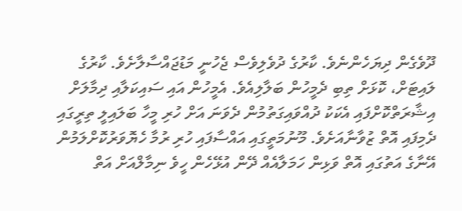ދޫވެގެން ދިޔަހެންނެވެ. ކާރުގެ ދުވެލިވެސް ޖެހުނީ މަޑުޖައްސާލާށެވެ. ކާރުގެ ލައިޓަށް، ކޮޅަށް ތިބި ދެމީހުން ބަލާލިއެވެ. އެމީހުން އައި ސައިކަލާއި ދިމާލަށް އިޝާރަތްކޮށްފައި އެކަކު ދުއްވައިގަތުމުން ދެވަނަ އަށް ހުރި މީހާ ބަލައިލީ ތިރީގައި ދެމިފައި އޮތް ޒުވާނާއަށެވެ. މޫނުމަތީގައި އައްސާފައި ހުރި ރުމާ ހެޔޮވަރުކޮށްލަމުން އޭނާގެ އަތުގައި އޮތް ވަޅިން ހަމަލާއެއް ދޭން އުޅޭހެން ހީވެ ނިމާލްއަށް އަތް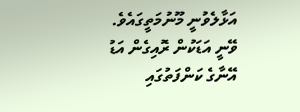އަޅާލެވުނީ މޫނުމަތީގައެވެ. ވޭނީ އަޑަކުން ރޮއިގެން އަޑު އޭނާގެ ކަންފަތުގައި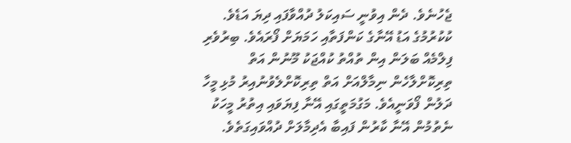ޖެހުނެވެ. ދެން އިވުނީ ސައިކަލު ދުއްވާފައި ދިޔަ އަޑެވެ.
ކުކުރުމުގެ އަޑު އޭނާގެ ކަންފަތާއި ހަމަޔަށް ފޯރައެވެ. ބިރުވެރި ފިލްމެއް ބަލަން އިން ތުއްތު ކުއްޖަކު މޫނުން އަތް ތިރިކޮށްލާހެން ނިމާލްއަށް އަތް ތިރިކޮށްލެވުނުއިރު މުޅި މީހާ ދަލުން ފޯވަނީއެވެ. މަގުމަތީގައި އޭނާ ފިޔަވައި އިތުރު މީހަކު ނެތުމުން އޭނާ ކާރުން ފައިބާ އެދިމާލަށް ދުއްވައިގަތެވެ.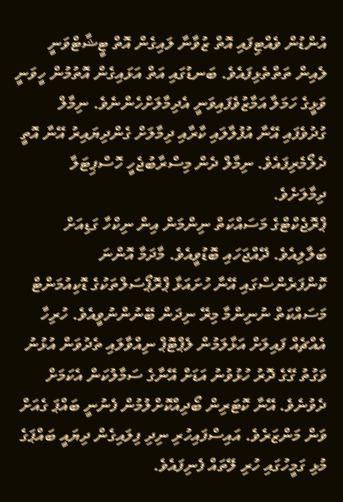އުންޑުން ވެއްޓިފައި އޮތް ޒުވާނާ ލައިގެން އޮތް ޓީޝާޓްވަނީ ލެއިން ތަތްތެޅިފައެވެ. ބަނޑުގައި އަތް އަޅައިގެން އޮތުމުން ހީވަނީ ވަޅީގެ ހަމަލާ އަމާޒުވެފައިވަނީ އެދިމާލަށްހެންނެވެ. ނިމާލް ގުދުވެފައި އޭނާ އުފުލާލައި ކާރާއި ދިމާލަށް ގެންދިޔައިރު އޭނާ އޮތީ ދެލޯމެރިފައެވެ. ނިމާލް ދެން މިސްރާބުޖެހީ ހޮސްޕިޓަލާ ދިމާލަށެވެ.
ޕްރޮޖެކްޓްގެ މަސައްކަތް ނިންމަން އިން ނިކްހާ ގަޑިއަށް ބަލާލިއެވެ. ދޭއްޖަހައި ބޮޑުވީއެވެ. މާދަމާ އޮންނަ ކޮންފަރެންސްގައި އޭނާ ހުށައަޅާ ޕްރޮޕޯސަލްތަކުގެ ޑޮކިއުމަންޓް މަސައްކަތް ނުނިންމާ މިރޭ ނިދަން ބޭނުންނުވީއެވެ. ހުރިހާ އެއްޗެއް ފައިލަށް އަޅާލަމުން ލެޕްޓޮޕް ނިއްވާލައި ތެދުވަން އުޅުނު ވަގުތު ގޭގެ ދޮރު ހުޅުވުނު އަޑަށް އޭނާގެ ސަމާލުކަން އެކަމަށް ދެވުނެވެ. އޭނާ ކޮޓަރިން ބޯދިއްކޮށްލުމުން ފެނުނީ ބައްޕަ ގެއަށް ވަން މަންޒަރެވެ. އައިސްފައިހުރި ނިދި ފިލައިގެން ދިޔައީ ބައްޕަގެ މުޅި ގަމީހުގައި ހުރި ލޭތައް ފެނިފައެވެ.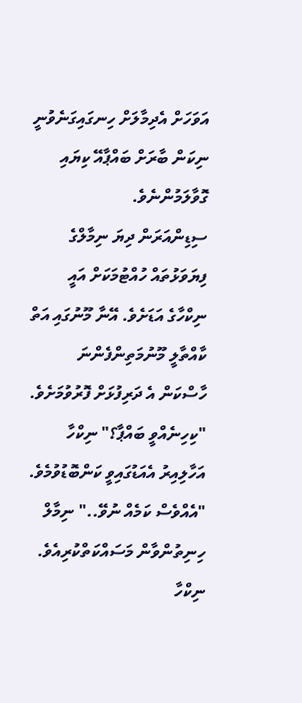އަވަހަށް އެދިމާލަށް ހިނގައިގަނެވުނީ ނިކަން ބާރަށް ބައްޕާއޭ ކިޔައި ގޮވާލަމުންނެވެ.
ސިޑިންއަރަން ދިޔަ ނިމާލްގެ ފިޔަވަޅުތައް ހުއްޓުމަކަށް އައީ ނިކްހާގެ އަޑަށެވެ. އޭނާ މޫނުގައި އަތް ކާއްތާލީ މޫނުމަތިންފެންނަ ހާސްކަން އެ ދަރިފުޅަށް ފޮރުވުމަށެވެ.
"ކިހިނެއްވީ ބައްޕާ؟" ނިކްހާ އަހާލިއިރު އެއަޑުގައިވީ ކަންބޮޑުވުމެވެ.
"އެއްވެސް ކަމެއް ނުވޭ.." ނިމާލް ހިނިތުންވާން މަސައްކަތްކުރިއެވެ. ނިކްހާ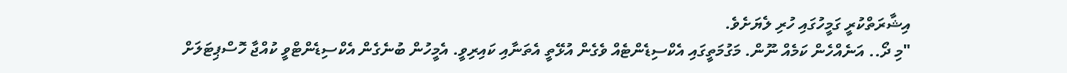އިޝާރަތްކުރީ ގަމީހުގައި ހުރި ލެޔަށެވެ.
"މި ދޯ.. އަނެއްހެން ކަމެއް ނޫން. މަގުމަތީގައި އެކްސިޑެންޓެއް ވެގެން އުޅޭތީ އެތަނާއި ކައިރިވީ. އެމީހުން ބުނެގެން އެކްސިޑެންޓްވީ ކުއްޖާ ހޮސްޕިޓަލަށް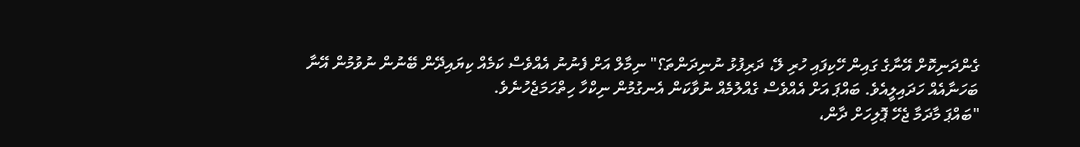ގެންދަނިކޮށް އޭނާގެ ގައިން ހޭކިފައި ހުރި ލޭ، ދަރިފުޅު ނުނިދަންތަ؟" ނިމާލް އަށް ފެނުނު އެއްވެސް ކަމެއް ކިޔައިދޭން ބޭނުން ނުވުމުން އޭނާ ބަހަނާއެއް ހަދައިލީއެވެ. ބައްޕަ އަށް އެއްވެސް ގެއްލުމެއް ނުވާކަން އެނގުމުން ނިކްހާ ހިތްހަމަޖެހުނެވެ.
"ބައްޕަ މާދަމާ ޖެހޭ ޕޮލިހަށް ދާން،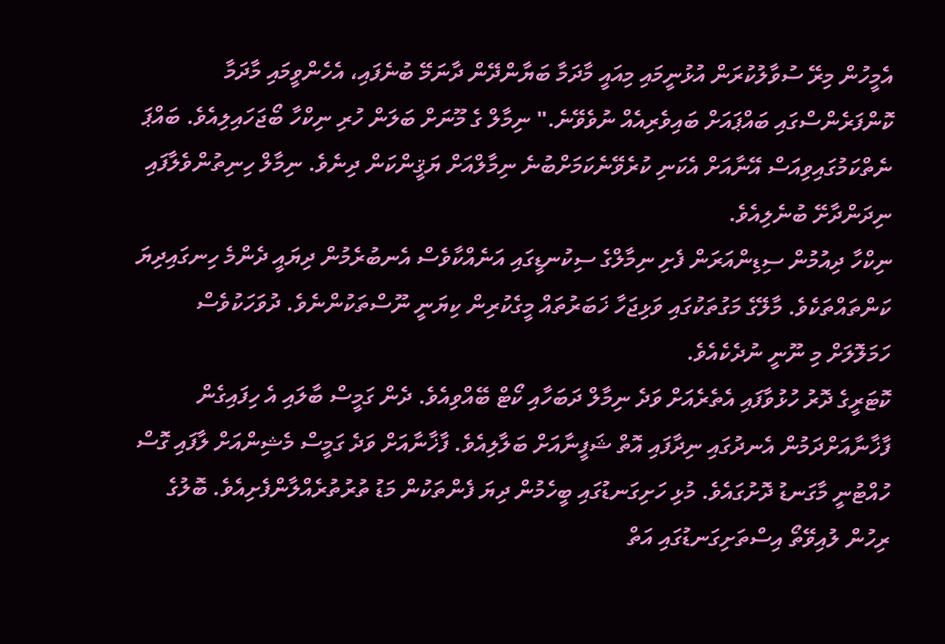އެމީހުން މިރޭ ސުވާލުކުރަން އުޅުނީމައި މިއައީ މާދަމާ ބަޔާންދޭން ދާނަމޭ ބުނެފައި، އެހެންވީމައި މާދަމާ ކޮންފަރެންސްގައި ބައްޕައަށް ބައިވެރިއެއް ނުވެވޭނެ." ނިމާލް ގެ މޫނަށް ބަލަން ހުރި ނިކްހާ ބޯޖަހައިލިއެވެ. ބައްޕަ ނެތްކަމުގައިވިއަސް އޭނާއަށް އެކަނި ކުރެވޭނެކަމަށްބުނެ ނިމާލްއަށް ޔަޤީންކަން ދިނެވެ. ނިމާލް ހިނިތުންވެލާފައި ނިދަންދާށޭ ބުނެލިއެވެ.
ނިކްހާ ދިއުމުން ސިޑިންއަރަން ފެށި ނިމާލްގެ ސިކުނޑީގައި އަނެއްކާވެސް އެނބުރެމުން ދިޔައީ ދެންމެ ހިނގައިދިޔަ ކަންތައްތަކެވެ. މާލޭގެ މަގުތަކުގައި ވަޅިޖަހާ ޚަބަރުތައް މީގެކުރިން ކިޔަނީ ނޫސްތަކުންނެވެ. ދުވަހަކުވެސް ހަމަލޮލަށް މި ނޫނީ ނުދެކެއެވެ.
ކޮޓަރީގެ ދޮރު ހުޅުވާފައި އެތެރެއަށް ވަދެ ނިމާލް ދަބަހާއި ކޯޓް ބޭއްވިއެވެ. ދެން ގަމީސް ބާލައި އެ ހިފައިގެން ފާޚާނާއަށްދަމުން އެނދުގައި ނިދާފައި އޮތް ޝަފީނާއަށް ބަލާލިއެވެ. ފާޚާނާއަށް ވަދެ ގަމީސް މެޝިންއަށް ލާފައި ގޮސް ހުއްޓުނީ މާގަނޑު ދޮށުގައެވެ. މުޅި ހަށިގަނޑުގައި ބީހެމުން ދިޔަ ފެންތަކުން މަޑު ތުރުތުރެއްލާންފެށިއެވެ. ބޮލުގެ ރިހުން ލުއިވޭތޯ އިސްތަށިގަނޑުގައި އަތް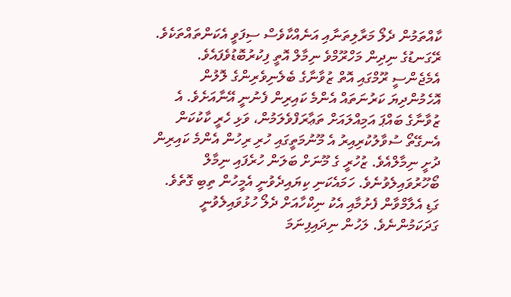ކާއްތަމުން ދެލޯ މަރާލިތަނާއި އަނެއްކާވެސް ސިފަވީ އެކަންތައްތަކެވެ.
ރޭގަނޑުގެ ނިދިން މަހްރޫމްވެ ނިމާލް އޮތީ ފިކުރުބޮޑުވެފައެވެ. އެމެޖެންސީ ރޫމްގައި އޮތް ޒުވާނާގެ ބެލެނިވެރިންގެ ލޮލުން އޮހެމުންދިޔަ ކަރުނަތައް އެންމެ ކައިރިން ފެނުނީ އޭނާއަށެވެ. އެ ޒުވާނާގެ ބައްޕަ އަމިއްލައަށް ތަޢާރަފްވެލަމުން، ވަޅި ހެރީ ކާކުކަން އެނގޭތޯ ސުވާލުކުރިއިރު އެ މޫނުމަތީގައި ހުރި ރިހުން އެންމެ ކައިރިން ދުށީ ނިމާލްއެވެ. ޒުހުރީ ގެ މޫނަށް ބަލަން ހުރެފައި ނިމާލް ބޯހޫރުވައިލެވުނެވެ. ހަމައެކަނި ކިޔައިދެވުނީ އެމީހުން ތިބި ގޮތެވެ.
ގަޑި އެލާމްވާން ފެށުމާއި އެކު ނިކްހާއަށް ދެލޯ ހުޅުވައިލެވުނީ ގަދަކަމުންނެވެ. ލަހުން ނިދައިފިނަމަ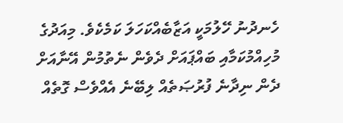ހެނދުނު ހޭލުމަކީ އަޒާބެއްކަހަލަ ކަމެކެވެ. މިއަދުގެ މުހިއްމުކަމާއި ބައްޕައަށް ދެވެން ނެތުމުން އޭނާއަށް ދެން ނިދާނެ ފުރުޞަތެއް ލިބޭނެ އެއްވެސް ގޮތެއް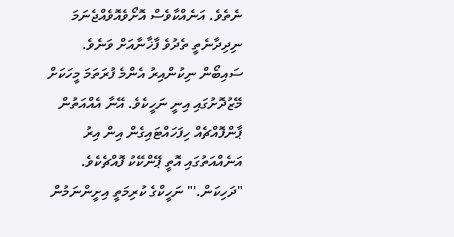ނެތެވެ. އަނެއްކާވެސް އޮށޯވެއޮވެއްޖެނަމަ ނިދިދާނެތީ ތެދުވެ ފާޚާނާއަށް ވަނެވެ.
ސައިބޯން ނިކުންއިރު އެންމެ ފުރަތަމަ މީހަކަށް މޭޒުދޮށުގައި އިނީ ނަހީކެވެ. އޭނާ އެއްއަތުން ޕާންފޮއްޗެއް ހިފަހައްޓައިގެން އިން އިރު އަނެއްއަތުގައި އޮތީ ޕޭންކޭކު ފޮއްޗެކެވެ.
"ދަހިކަން.'" ނަހީކްގެ ކުރިމަތީ އިށީންނަމުން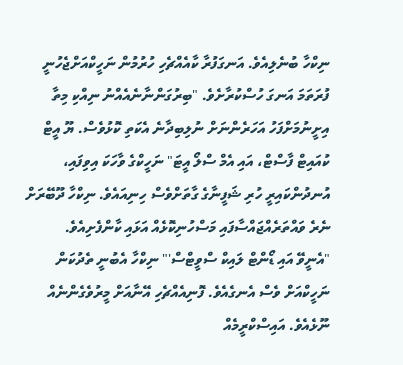ނިކްހާ ބުނެލިއެވެ. އަނގަފުރާ ކާއެއްޗެހި ހުރުމުން ނަހީކްއަށްޖެހުނީ ފުރަތަމަ އަނގަ ހުސްކުރާށެވެ. "ބިރުގަންނާނެއެއްނު ނިއްކި މިތާ އިށީނުމަށްފަހު އަހަރެންނަށް ނުލިބިދާނެ އެކަތި ކޮޅުވެސް. ޔޫ އީޓް ކުއައިޓް ފާސްޓް، އައި އެމް ސްލޯ އީޓަ" ނަހީކްގެ ވާހަކަ އިވިފައި، އުނދުންކައިރީ ހުރި ޝަފީނާގެ ގާތަށްވެސް ހިނިއައެވެ. ނިކްހާ ދޫބޭރަށް ނެރެ ވައްތަރެއްޖައްސާފައި މަސްހުނިކޮޅެއް އަޅައި ކާންފެށިއެވެ.
"އެނީވޭ އައި ޑޯންޓް ލައިކް ސްވީޓްސް'" ނިކްހާ އެބުނީ ތެދުކަން ނަހީކްއަށް ވެސް އެނގެއެވެ. ފޮނިއެއްޗެހި އޭނާއަށް މީރުވެގެންނެއް ނޫޅެއެވެ. އައިސްކްރީމެއް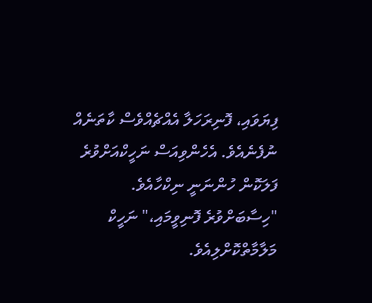ފިޔަވައި، ފޮނިރަހަލާ އެއްޗެއްވެސް ކާތަނެއް ނުފެނެއެވެ. އެހެންވިއަސް ނަހީކްއަށްވުރެ ފަލަކޮން ހުންނަނީ ނިކްހާއެވެ.
"ހިސާބަށްވުރެ ފޮނިވީމައި،" ނަހީކް މަލާމާތްކޮށްލިއެވެ.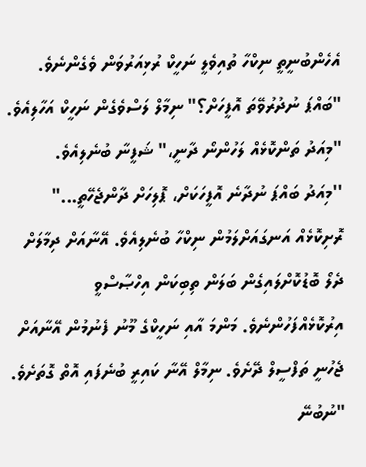އެހެންބުނީތީ ނިކްހާ ތުއިވެލީ ނަހީކް ރުޅިއަރުވަން ވެގެންނެވެ.
"ބައްޕަ ނުދުރުވޭތަ އޮފީހަށް؟" ނިމާލް ލަސްވެގެން ނަހީކް އަހާލިއެވެ.
"މިއަދު ތަންކޮޅެއް ލަހުންނޯ ދާނީ،" ޝަފީނާ ބުނެލިއެވެ.
''މިއަދު ބައްޕަ ނުދާނެ އޮފީހަކަށް، ޕޮލިހަށް ދާންޖެހޭތީ..." ރޮށިކޮޅެއް އަނގައަށްލަމުން ނިކްހާ ބުނެލިއެވެ. އޭނާއަށް ދިމާލަށް ދެލޯ ބޮޑުކޮށްލައިގެން ބަލަން ތިބިކަން އިހްޞާސްވީ އިރުކޮޅެއްފަހުންނެވެ. މަންމަ އާއި ނަހީކްގެ މޫނު ފެނުމުން އޭނާއަށް ޖެހުނީ ތަފްސީލް ދޭށެވެ. ނިމާލް އޭނާ ކައިރީ ބުނެފައި އޮތް ގޮތަށެވެ.
"ނުބުނޭ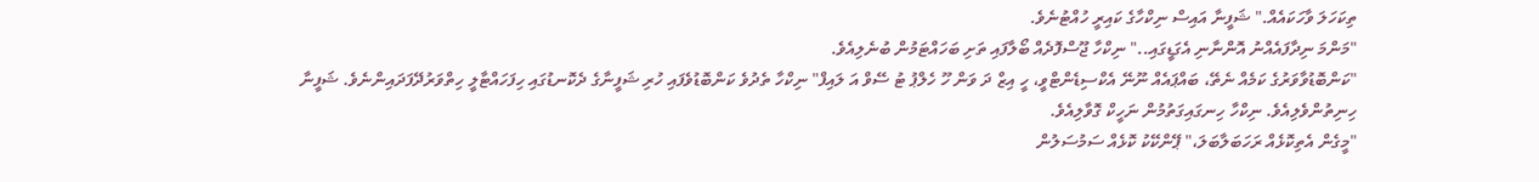ތިކަހަލަ ވާހަކައެއް." ޝަފީނާ އައިސް ނިކްހާގެ ކައިރީ ހުއްޓުނެވެ.
"މަންމަ ނިދާފައެއްނު އޮންނާނި އެގަޑީގައި.." ނިކްހާ ޖޫސްފޮދެއް ބޯލާފައި ތަށި ބަހައްޓަމުން ބުނެލިއެވެ.
"ކަންބޮޑުވާވަރުގެ ކަމެއް ނެތޭ، ބައްޕައެއް ނޫނޭ އެކްސިޑެންޓްވީ، ހީ އިޒް ދަ ވަން ހޫ ހެލްޕު ޓު ސޭވް އަ ލައިފް" ނިކްހާ ތެދުވެ ކަންބޮޑުވެފައި ހުރި ޝަފީނާގެ ދެކޮނޑުގައި ހިފަހައްޓާލީ ހިތްވަރުދޭފަދައިންނެވެ. ޝަފީނާ ހިނިތުންވެލިއެވެ. ނިކްހާ ހިނގައިގަތުމުން ނަހީކް ގޮވާލިއެވެ.
"މީގެން އެތިކޮޅެއް ރަހަބަލާބަލަ،" ޕޭންކޭކު ކޮޅެއް ސަމުސަލުން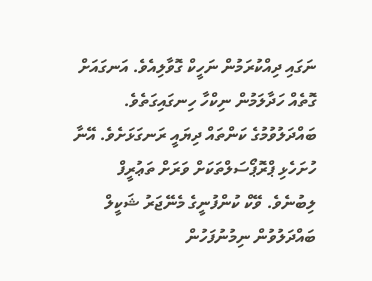ނަގައި ދިއްކުރަމުން ނަހީކް ގޮވާލިއެވެ. އަނގައަށް ގޮތެއް ހަދާލަމުން ނިކްހާ ހިނގައިގަތެވެ.
ބައްދަލުވުމުގެ ކަންތައް ދިޔައީ ރަނގަޅަށެވެ. އޭނާ ހުށަހެޅި ޕްރޮޕޯސަލްތަކަށް ވަރަށް ތަޢުރީފް ލިބުނެވެ. ވޭކް ކުންފުނީގެ މެނޭޖަރު ޝަކީލް ބައްދަލުވުން ނިމުނުފަހުން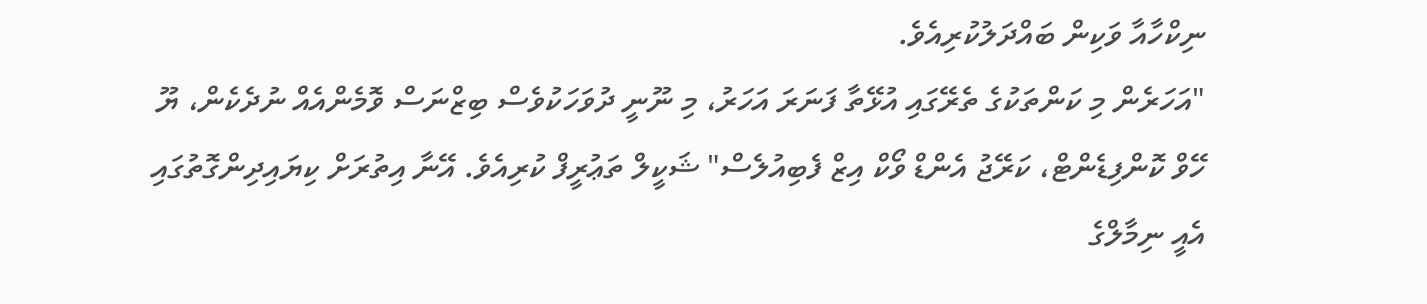ނިކްހާއާ ވަކިން ބައްދަލުކުރިއެވެ.
"އަހަރެން މި ކަންތަކުގެ ތެރޭގައި އުޅޭތާ ފަނަރަ އަހަރު، މި ނޫނީ ދުވަހަކުވެސް ބިޒްނަސް ވޮމެންއެއް ނުދެކެން، ޔޫ ހޭވް ކޮންފިޑެންޓް، ކަރޭޖު އެންޑް ވޯކް އިޒް ފެބިއުލެސް" ޝަކީލް ތަޢުރީފް ކުރިއެވެ. އޭނާ އިތުރަށް ކިޔައިދިންގޮތުގައި އެއީ ނިމާލްގެ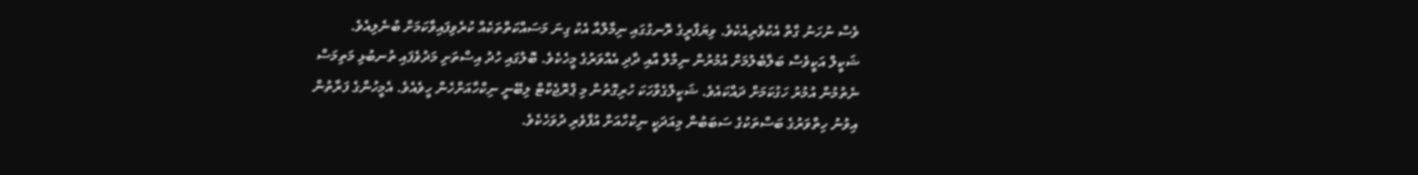ވެސް ނުހަނު ގާތް އެކުވެރިއެކެވެ. ވިޔަފާރީގެ ރޮނގުގައި ނިމާލްއާ އެކު ގިނަ މަސައްކަތްތަކެއް ކުރެވިފައިވާކަމަށް ބުނެލިއެވެ.
ޝަކީލް އަކީވެސް ބަލާބެލުމަށް އުމުރުން ނިމާލް އާއި ދާދި އެއްވަރުގެ މީހެކެވެ. ބޮލުގައި ހުދު އިސްތަށި މަދުވެފައި ތުނބުޅި މަތިމަސް ނެތުމުން އުމުރު ހަގުކަމަށް ދައްކައެވެ. ޝަކީލްގެވާހަކަ ހުރިގޮތުން މި ޕްރޮޖެކްޓް ލިބޭނީ ނިކްހާއަށްހެން ހީވެއެވެ. އެމީހުންގެ ފަރާތުން އިވުނު ހިތްވަރުގެ ބަސްތަކުގެ ސަބަބުން މިއަދަކީ ނިކްހާއަށް އުފާވެރި ދުވަހެކެވެ.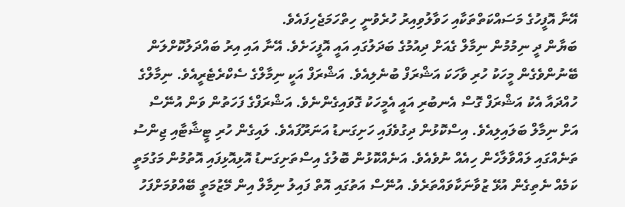އޭނާ އޮފީހުގެ މަސައްކަތްތަކާއި ހަވާލުވިއިރު ހުރެވުނީ ހިތްހަމަޖެހިފައެވެ.
ބަޔާން ދީ ނިމުމުން ނިމާލް ގެއަށް ދިއުމުގެ ބަދަލުގައި އައީ އޮފީހަށެވެ. އޭނާ އައި އިރު ބައްދަލުކޮށްލަން ބޭނުންވެގެން މީހަކު ހުރި ވާހަކަ އަޝްރަފް ބުނެލިއެވެ. އަޝްރަފް އަކީ ނިމާލްގެ ސެކްރެޓެރީއެވެ. ނިމާލްގެ ހުއްދައާ އެކު އަޝްރަފް ގޮސް އެނބުރި އައީ އެމީހަކު ގޮވައިގެންނެވެ. އަޝްރަފްގެ ފަހަތުން ވަން އުނޭސް އަށް ނިމާލް ބަލައިލިއެވެ. އިސްކޮޅުން ދިގުވެފައި ހަށިގަނޑު އަނަރޫފައެވެ. ލައިގެން ހުރި ޓީޝާޓާއި ޖިންސު ތަނެއްގައި ލައްވާލާހެން ހިއެއް ނުވެއެވެ. އަނެއްކޮޅުން ބޮލުގެ އިސްތަށިގަނޑު އޮޅިއޮޅިފައި އޮތުމުން މަގުމަތީ ކަމެއް ނެތިގެން އުޅޭ ޒުވާނަކާވައްތަރެވެ. އުނޭސް އަތުގައި އޮތް ފައިލު ނިމާލް އިން މޭޒުމަތީ ބޭއްވުމަށްފަހު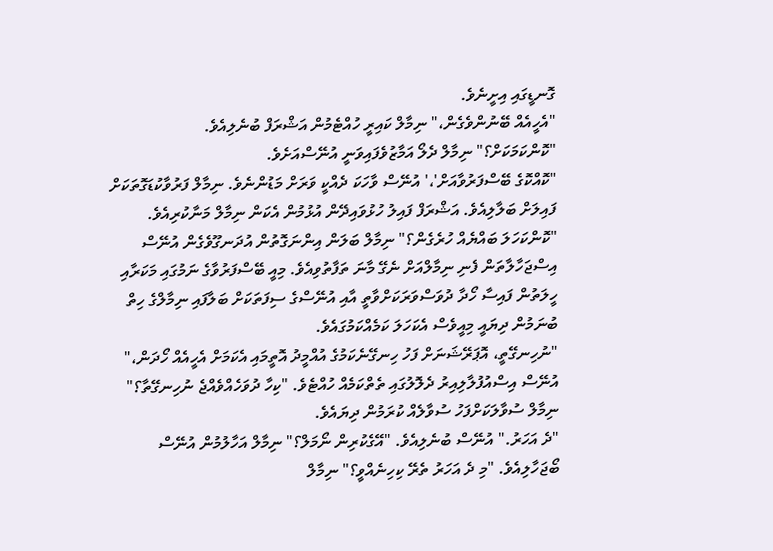ގޮނޑީގައި އިށީނެވެ.
"އެހީއެއް ބޭނުންވެގެން،" ނިމާލް ކައިރީ ހުއްޓެމުން އަޝްރަފް ބުނެލިއެވެ.
"ކޮންކަމަކަށް؟" ނިމާލް ދެލޯ އަމާޒުވެފައިވަނީ އުނޭސްއަށެވެ.
"ކޮއްކޮގެ ބޭސްފަރުވާއަށް'،' އުނޭސް ވާހަކަ ދެއްކީ ވަރަށް މަޑުންނެވެ. ނިމާލް ފަރުވާކުޑަގޮތަކަށް ފައިލަށް ބަލާލިއެވެ. އަޝްރަފް ފައިލު ހުޅުވައިދޭން އުޅުމުން އެކަން ނިމާލް މަނާކުރިއެވެ.
"ކޮންކަހަލަ ބައްޔެއް ހުރެގެން؟" ނިމާލް ބަލަން އިންނަގޮތުން އުދަނގޫވެގެން އުނޭސް އިސްޖަހާލާތަން ފެނި ނިމާލްއަށް ނެގޭ މާނަ ތަފާތުވިއެވެ. މިއީ ބޭސްފަރުވާގެ ނަމުގައި މަކަރާއި ހީލަތުން ފައިސާ ހޯދާ ދުވަސްވަރަކަށްވާތީ އާއި އުނޭސްގެ ސިފަތަކަށް ބަލާފައި ނިމާލްގެ ހިތް ބުނަމުން ދިޔައީ މިއީވެސް އެކަހަލަ ކަމެއްކަމުގައެވެ.
"ނުހިނގޭތީ، އޮޕަރޭޝަނަށް ފަހު ހިނގޭނެކަމުގެ އުއްމީދު އޮތީމައި އެކަމަށް އެހީއެއް ހޯދަން،" އުނޭސް އިސްއުފުލާލިއިރު ދެލޮލުގައި ތެތްކަމެއް ހުއްޓެވެ. "ކިހާ ދުވަހެއްވެއްޖެ ނުހިނގޭތާ؟" ނިމާލް ސުވާލަކަށްފަހު ސުވާލެއް ކުރަމުން ދިޔައެވެ.
"ދެ އަހަރު." އުނޭސް ބުނެލިއެވެ. "އޭގެކުރިން ނޯމަލް؟" ނިމާލް އަހާލުމުން އުނޭސް ބޯޖަހާލިއެވެ. "މި ދެ އަހަރު ތެރޭ ކިހިނެއްވީ؟" ނިމާލް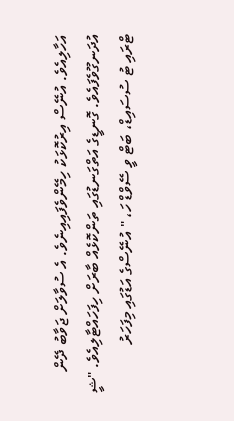އަހާލިއެވެ. އުނޭސް އިރުކޮޅަކު ހިމޭންވެފައިއިނެވެ. އެ ސުވާލަށް ޖަވާބު ދޭން އުދަނގޫވެފައެވެ. ގޮނޑީގެ އަތްގަނޑުގައި ތަންކޮޅެއް ބާރަށް ހިފަހައްޓާލިއެވެ. "ޝީ ޓްރައި ޓު ސުސައިޑް، ބަޓް ވީ ސޭވްޑް ހަ، " އުނޭސްގެ އަޑުގައި މިފަހަރު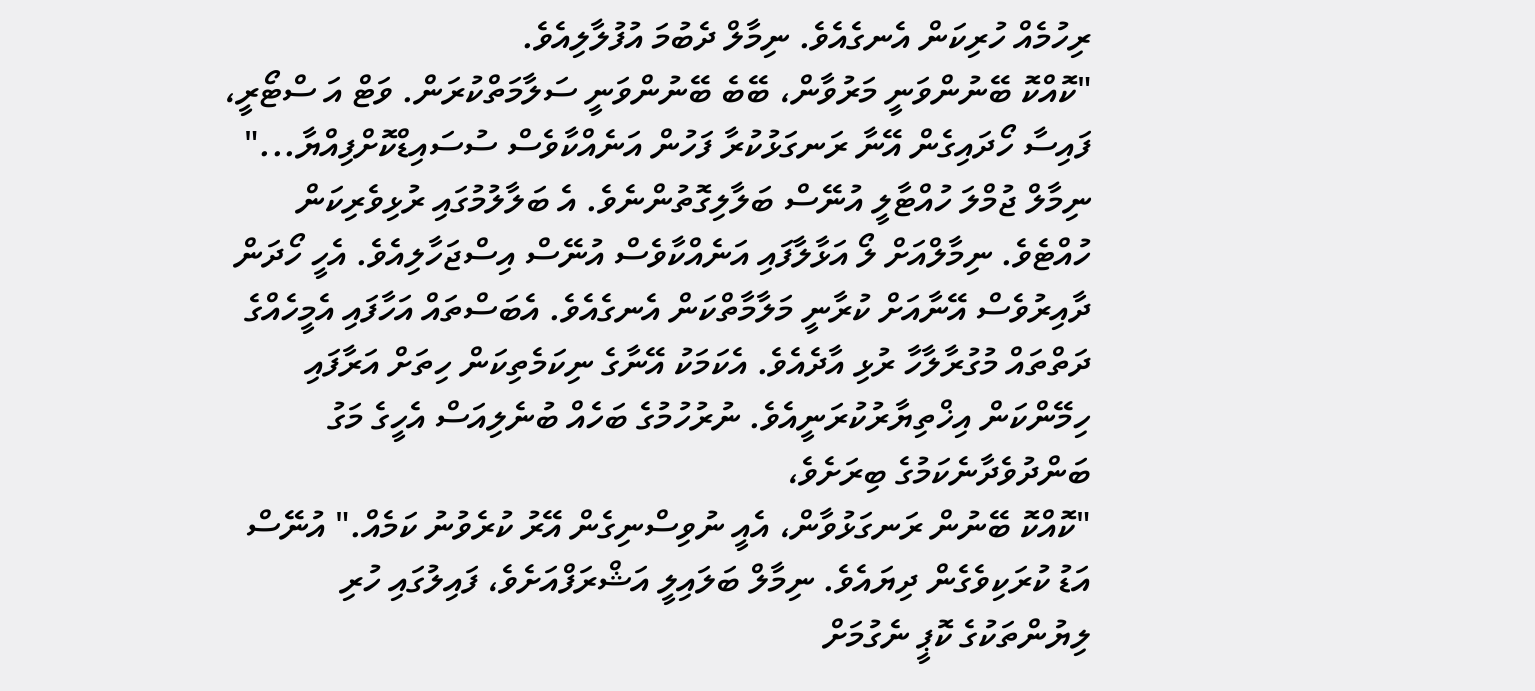ރިހުމެއް ހުރިކަން އެނގެއެވެ. ނިމާލް ދެބުމަ އުފުލާލިއެވެ.
"ކޮއްކޮ ބޭނުންވަނީ މަރުވާން، ބޭބެ ބޭނުންވަނީ ސަލާމަތްކުރަން. ވަޓް އަ ސްޓޯރީ، ފައިސާ ހޯދައިގެން އޭނާ ރަނގަޅުކުރާ ފަހުން އަނެއްކާވެސް ސުސައިޑްކޮށްފިއްޔާ..." ނިމާލް ޖުމްލަ ހުއްޓާލީ އުނޭސް ބަލާލިގޮތުންނެވެ. އެ ބަލާލުމުގައި ރުޅިވެރިކަން ހުއްޓެވެ. ނިމާލްއަށް ލޯ އަޅާލާފައި އަނެއްކާވެސް އުނޭސް އިސްޖަހާލިއެވެ. އެހީ ހޯދަން ދާއިރުވެސް އޭނާއަށް ކުރާނީ މަލާމާތްކަން އެނގެއެވެ. އެބަސްތައް އަހާފައި އެމީހެއްގެ ދަތްތައް މުގުރާލާހާ ރުޅި އާދެއެވެ. އެކަމަކު އޭނާގެ ނިކަމެތިކަން ހިތަށް އަރާފައި ހިމޭންކަން އިޚްތިޔާރުކުރަނީއެވެ. ނުރުހުމުގެ ބަހެއް ބުނެލިއަސް އެހީގެ މަގު ބަންދުވެދާނެކަމުގެ ބިރަށެވެ،
"ކޮއްކޮ ބޭނުން ރަނގަޅުވާން، އެއީ ނުވިސްނިގެން އޭރު ކުރެވުނު ކަމެއް." އުނޭސް އަޑު ކުރަކިވެގެން ދިޔައެވެ. ނިމާލް ބަލައިލީ އަޝްރަފްއަށެވެ، ފައިލުގައި ހުރި ލިޔުންތަކުގެ ކޮޕީ ނެގުމަށް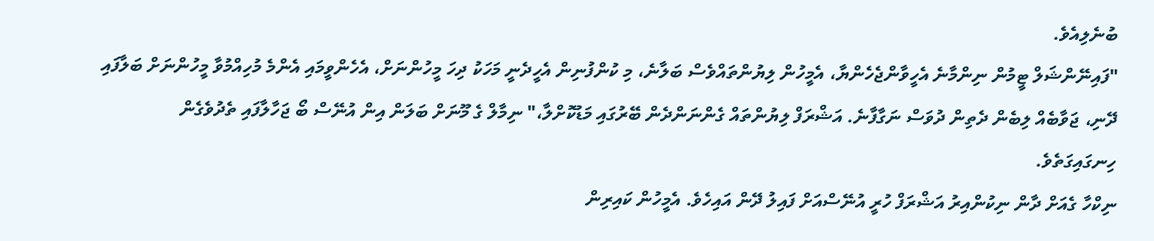ބުނެލިއެވެ.
"ފައިނޭންޝަލް ޓީމުން ނިންމާނެ އެހީވާންޖެހެންޔާ، އެމީހުން ލިޔުންތައްވެސް ބަލާނެ، މި ކުންފުނިން އެހީދެނީ މަހަކު ދިހަ މީހުންނަށް، އެހެންވީމައި އެންމެ މުހިއްމުވާ މީހުންނަށް ބަލާފައި ދޭނި، ޖަވާބެއް ލިބެން ދެތިން ދުވަސް ނަގާފާނެ. އަޝްރަފް ލިޔުންތައް ގެންނަންދެން ބޭރުގައި މަޑުކޮށްލާ،" ނިމާލް ގެ މޫނަށް ބަލަން އިން އުނޭސް ބޯ ޖަހާލާފައި ތެދުވެގެން ހިނގައިގަތެވެ.
ނިކްހާ ގެއަށް ދާން ނިކުންއިރު އަޝްރަފް ހުރީ އުނޭސްއަށް ފައިލު ދޭން އައިހެވެ. އެމީހުން ކައިރިން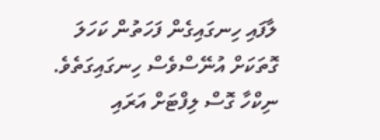ލާފައި ހިނގައިގެން ފަހަތުން ކަހަލަ ގޮތަކަށް އުނޭސްވެސް ހިނގައިގަތެވެ. ނިކްހާ ގޮސް ލިފްޓަށް އަރައި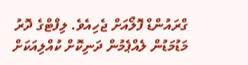ގްރައުންޑް ފޮލޯއަށް ޖެހިއެވެ. ލިފްޓްގެ ދޮރު މަޑުމަޑުން ލެއްޕެމުން ދަނިކޮށް ކުއްލިއަކަށް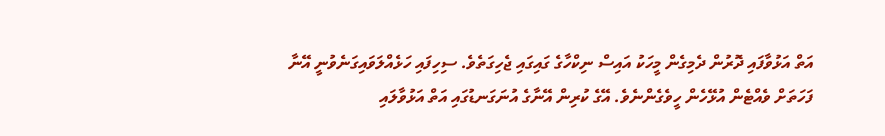އަތް އަޅުވާފައި ދޮރުން ދެމިގެން މީހަކު އައިސް ނިކްހާގެ ގައިގައި ޖެހިގަތެވެ. ސިހިފައި ހަޅެއްލަވައިގަނެވުނީ އޭނާ ފަހަތަށް ވެއްޓެން އުޅޭހެން ހީވެގެންނެވެ. އޭގެ ކުރިން އޭނާގެ އުނަގަނޑުގައި އަތް އަޅުވާލައި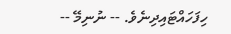ހިފަހައްޓައިދިނެވެ. -- ނުނިމޭ --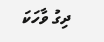ދިގު ވާހަކަ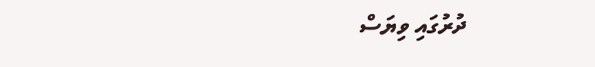ދުރުގައި ވިޔަސް